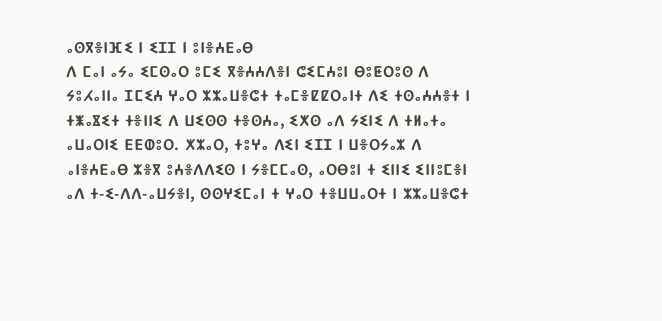ⴰⵙⴳⴻⵏⴼⵉ ⵏ ⵉⵊⵊ ⵏ ⵓⵏⴻⵄⴹⴰⴱ
ⴷ ⵎⴰⵏ ⴰⵢⴰ ⵉⵎⵙⴰⵔ ⵓⵎⵉ ⴳⴻⵄⵄⴷⴻⵏ ⵛⵉⵎⵄⵓⵏ ⴱⵓⵟⵔⵓⵙ ⴷ ⵢⵓⵃⴰⵏⵏⴰ ⵊⵎⵉⵄ ⵖⴰⵔ ⵣⵣⴰⵡⴻⵛⵜ ⵜⴰⵎⴻⵇⵇⵔⴰⵏⵜ ⴷⵉ ⵜⵙⴰⵄⵄⴻⵜ ⵏ ⵜⵥⴰⴵⵉⵜ ⵜⴻⵏⵏⵉ ⴷ ⵡⵉⵙⵙ ⵜⴻⵙⵄⴰ, ⵉⵅⵙ ⴰⴷ ⵢⵉⵏⵉ ⴷ ⵜⵍⴰⵜⴰ ⴰⵡⴰⵔⵏⵉ ⴹⴹⵀⵓⵔ. ⵅⵣⴰⵔ, ⵜⵓⵖⴰ ⴷⵉⵏ ⵉⵊⵊ ⵏ ⵡⴻⵔⵢⴰⵣ ⴷ ⴰⵏⴻⵄⴹⴰⴱ ⵣⴻⴳ ⵓⵄⴻⴷⴷⵉⵙ ⵏ ⵢⴻⵎⵎⴰⵙ, ⴰⵔⴱⵓⵏ ⵜ ⵉⵏⵏⵉ ⵉⵏⵏⵓⵎⴻⵏ ⴰⴷ ⵜ-ⵉ-ⴷⴷ-ⴰⵡⵢⴻⵏ, ⵙⵙⵖⵉⵎⴰⵏ ⵜ ⵖⴰⵔ ⵜⴻⵡⵡⴰⵔⵜ ⵏ ⵣⵣⴰⵡⴻⵛⵜ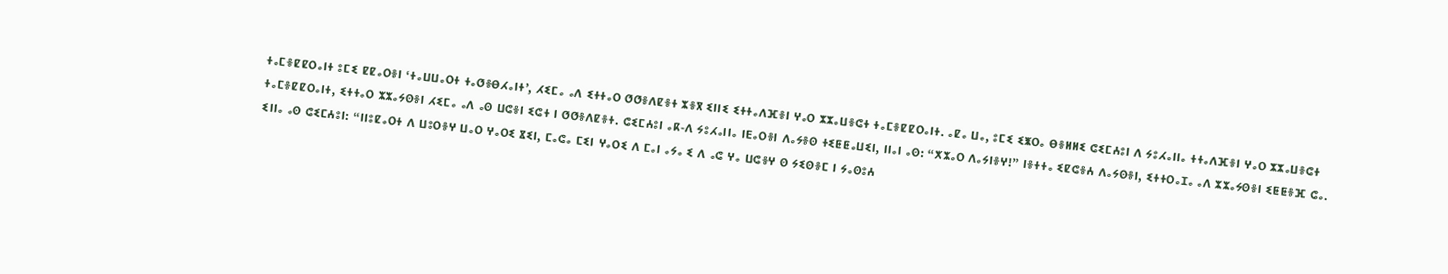ⵜⴰⵎⴻⵇⵇⵔⴰⵏⵜ ⵓⵎⵉ ⵇⵇⴰⵔⴻⵏ ‘ⵜⴰⵡⵡⴰⵔⵜ ⵜⴰⵚⴻⴱⵃⴰⵏⵜ’, ⵃⵉⵎⴰ ⴰⴷ ⵉⵜⵜⴰⵔ ⵚⵚⴻⴷⵇⴻⵜ ⵣⴻⴳ ⵉⵏⵏⵉ ⵉⵜⵜⴰⴷⴼⴻⵏ ⵖⴰⵔ ⵣⵣⴰⵡⴻⵛⵜ ⵜⴰⵎⴻⵇⵇⵔⴰⵏⵜ. ⴰⵇⴰ ⵡⴰ, ⵓⵎⵉ ⵉⵥⵔⴰ ⴱⴻⵍⵍⵉ ⵛⵉⵎⵄⵓⵏ ⴷ ⵢⵓⵃⴰⵏⵏⴰ ⵜⵜⴰⴷⴼⴻⵏ ⵖⴰⵔ ⵣⵣⴰⵡⴻⵛⵜ ⵜⴰⵎⴻⵇⵇⵔⴰⵏⵜ, ⵉⵜⵜⴰⵔ ⵣⵣⴰⵢⵙⴻⵏ ⵃⵉⵎⴰ ⴰⴷ ⴰⵙ ⵡⵛⴻⵏ ⵉⵛⵜ ⵏ ⵚⵚⴻⴷⵇⴻⵜ. ⵛⵉⵎⵄⵓⵏ ⴰⴽ-ⴷ ⵢⵓⵃⴰⵏⵏⴰ ⵏⴹⴰⵔⴻⵏ ⴷⴰⵢⴻⵙ ⵜⵉⵟⵟⴰⵡⵉⵏ, ⵏⵏⴰⵏ ⴰⵙ: “ⵅⵣⴰⵔ ⴷⴰⵢⵏⴻⵖ!” ⵏⴻⵜⵜⴰ ⵉⵇⵛⴻⵄ ⴷⴰⵢⵙⴻⵏ, ⵉⵜⵜⵔⴰⵊⴰ ⴰⴷ ⵣⵣⴰⵢⵙⴻⵏ ⵉⵟⵟⴻⴼ ⵛⴰ. ⵉⵏⵏⴰ ⴰⵙ ⵛⵉⵎⵄⵓⵏ: “ⵏⵏⵓⵇⴰⵔⵜ ⴷ ⵡⵓⵔⴻⵖ ⵡⴰⵔ ⵖⴰⵔⵉ ⴵⵉⵏ, ⵎⴰⵛⴰ ⵎⵉⵏ ⵖⴰⵔⵉ ⴷ ⵎⴰⵏ ⴰⵢⴰ ⵉ ⴷ ⴰⵛ ⵖⴰ ⵡⵛⴻⵖ ⵙ ⵢⵉⵙⴻⵎ ⵏ ⵢⴰⵙⵓⵄ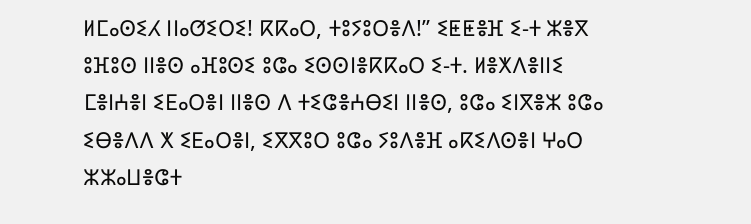ⵍⵎⴰⵙⵉⵃ ⵏⵏⴰⵚⵉⵔⵉ! ⴽⴽⴰⵔ, ⵜⵓⵢⵓⵔⴻⴷ!” ⵉⵟⵟⴻⴼ ⵉ-ⵜ ⵣⴻⴳ ⵓⴼⵓⵙ ⵏⵏⴻⵙ ⴰⴼⵓⵙⵉ ⵓⵛⴰ ⵉⵙⵙⵏⴻⴽⴽⴰⵔ ⵉ-ⵜ. ⵍⴻⵅⴷⴻⵏⵏⵉ ⵎⴻⵏⵄⴻⵏ ⵉⴹⴰⵔⴻⵏ ⵏⵏⴻⵙ ⴷ ⵜⵉⵛⴻⵄⴱⵉⵏ ⵏⵏⴻⵙ, ⵓⵛⴰ ⵉⵏⴳⴻⵣ ⵓⵛⴰ ⵉⴱⴻⴷⴷ ⵅ ⵉⴹⴰⵔⴻⵏ, ⵉⴳⴳⵓⵔ ⵓⵛⴰ ⵢⵓⴷⴻⴼ ⴰⴽⵉⴷⵙⴻⵏ ⵖⴰⵔ ⵣⵣⴰⵡⴻⵛⵜ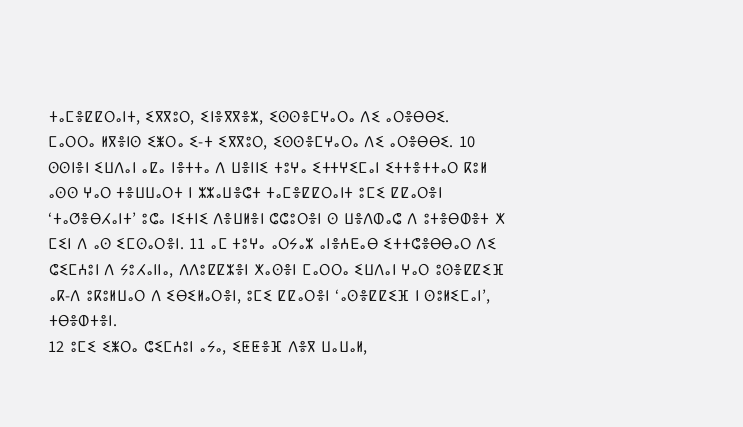ⵜⴰⵎⴻⵇⵇⵔⴰⵏⵜ, ⵉⴳⴳⵓⵔ, ⵉⵏⴻⴳⴳⴻⵣ, ⵉⵙⵙⴻⵎⵖⴰⵔⴰ ⴷⵉ ⴰⵔⴻⴱⴱⵉ.
ⵎⴰⵔⵔⴰ ⵍⴳⴻⵏⵙ ⵉⵥⵔⴰ ⵉ-ⵜ ⵉⴳⴳⵓⵔ, ⵉⵙⵙⴻⵎⵖⴰⵔⴰ ⴷⵉ ⴰⵔⴻⴱⴱⵉ. 10 ⵙⵙⵏⴻⵏ ⵉⵡⴷⴰⵏ ⴰⵇⴰ ⵏⴻⵜⵜⴰ ⴷ ⵡⴻⵏⵏⵉ ⵜⵓⵖⴰ ⵉⵜⵜⵖⵉⵎⴰⵏ ⵉⵜⵜⴻⵜⵜⴰⵔ ⴽⵓⵍ ⴰⵙⵙ ⵖⴰⵔ ⵜⴻⵡⵡⴰⵔⵜ ⵏ ⵣⵣⴰⵡⴻⵛⵜ ⵜⴰⵎⴻⵇⵇⵔⴰⵏⵜ ⵓⵎⵉ ⵇⵇⴰⵔⴻⵏ ‘ⵜⴰⵚⴻⴱⵃⴰⵏⵜ’ ⵓⵛⴰ ⵏⵉⵜⵏⵉ ⴷⴻⵡⵍⴻⵏ ⵛⵛⵓⵔⴻⵏ ⵙ ⵡⴻⴷⵀⴰⵛ ⴷ ⵓⵜⴻⴱⵀⴻⵜ ⵅ ⵎⵉⵏ ⴷ ⴰⵙ ⵉⵎⵙⴰⵔⴻⵏ. 11 ⴰⵎ ⵜⵓⵖⴰ ⴰⵔⵢⴰⵣ ⴰⵏⴻⵄⴹⴰⴱ ⵉⵜⵜⵛⴻⴱⴱⴰⵔ ⴷⵉ ⵛⵉⵎⵄⵓⵏ ⴷ ⵢⵓⵃⴰⵏⵏⴰ, ⴷⴷⵓⵇⵇⵣⴻⵏ ⵅⴰⵙⴻⵏ ⵎⴰⵔⵔⴰ ⵉⵡⴷⴰⵏ ⵖⴰⵔ ⵓⵙⴻⵇⵇⵉⴼ ⴰⴽ-ⴷ ⵓⴽⵓⵍⵡⴰⵔ ⴷ ⵉⴱⵉⵍⴰⵔⴻⵏ, ⵓⵎⵉ ⵇⵇⴰⵔⴻⵏ ‘ⴰⵙⴻⵇⵇⵉⴼ ⵏ ⵙⵓⵍⵉⵎⴰⵏ’, ⵜⴱⴻⵀⵜⴻⵏ.
12 ⵓⵎⵉ ⵉⵥⵔⴰ ⵛⵉⵎⵄⵓⵏ ⴰⵢⴰ, ⵉⵟⵟⴻⴼ ⴷⴻⴳ ⵡⴰⵡⴰⵍ,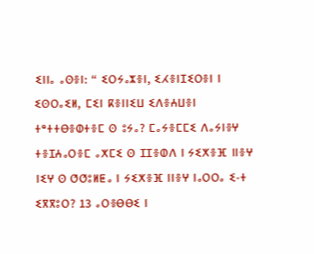ⵉⵏⵏⴰ ⴰⵙⴻⵏ: “ ⵉⵔⵢⴰⵣⴻⵏ, ⵉⵃⴻⵏⵊⵉⵔⴻⵏ ⵏ ⵉⵙⵔⴰⵉⵍ, ⵎⵉⵏ ⴽⴻⵏⵏⵉⵡ ⵉⴷⴻⵄⵡⴻⵏ ⵜᵉⵜⵜⴱⴻⵀⵜⴻⵎ ⵙ ⵓⵢⴰ? ⵎⴰⵢⴻⵎⵎⵉ ⴷⴰⵢⵏⴻⵖ ⵜⴻⵊⵄⴰⵔⴻⵎ ⴰⵅⵎⵉ ⵙ ⵊⵊⴻⵀⴷ ⵏ ⵢⵉⵅⴻⴼ ⵏⵏⴻⵖ ⵏⵉⵖ ⵙ ⵚⵚⵓⵍⵟⴰ ⵏ ⵢⵉⵅⴻⴼ ⵏⵏⴻⵖ ⵏⴰⵔⵔⴰ ⵉ-ⵜ ⵉⴳⴳⵓⵔ? 13 ⴰⵔⴻⴱⴱⵉ ⵏ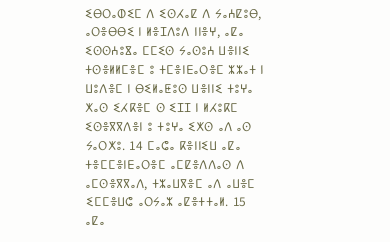ⵉⴱⵔⴰⵀⵉⵎ ⴷ ⵉⵙⵃⴰⵇ ⴷ ⵢⴰⵄⵇⵓⴱ, ⴰⵔⴻⴱⴱⵉ ⵏ ⵍⴻⵊⴷⵓⴷ ⵏⵏⴻⵖ, ⴰⵇⴰ ⵉⵙⵙⵄⵓⴵⴰ ⵎⵎⵉⵙ ⵢⴰⵙⵓⵄ ⵡⴻⵏⵏⵉ ⵜⵙⴻⵍⵍⵎⴻⵎ ⵓ ⵜⵎⴻⵏⴹⴰⵔⴻⵎ ⵣⵣⴰⵜ ⵏ ⵡⵓⴷⴻⵎ ⵏ ⴱⵉⵍⴰⵟⵓⵙ ⵡⴻⵏⵏⵉ ⵜⵓⵖⴰ ⵅⴰⵙ ⵉⵃⴽⴻⵎ ⵙ ⵉⵊⵊ ⵏ ⵍⵃⵓⴽⵎ ⵉⵙⴻⴳⴳⴷⴻⵏ ⵓ ⵜⵓⵖⴰ ⵉⵅⵙ ⴰⴷ ⴰⵙ ⵢⴰⵔⵅⵓ. 14 ⵎⴰⵛⴰ ⴽⴻⵏⵏⵉⵡ ⴰⵇⴰ ⵜⴻⵎⵎⴻⵏⴹⴰⵔⴻⵎ ⴰⵎⵇⴻⴷⴷⴰⵙ ⴷ ⴰⵎⵙⴻⴳⴳⴰⴷ, ⵜⵣⴰⵡⴳⴻⵎ ⴰⴷ ⴰⵡⴻⵎ ⵉⵎⵎⴻⵡⵛ ⴰⵔⵢⴰⵣ ⴰⵇⴻⵜⵜⴰⵍ. 15 ⴰⵇⴰ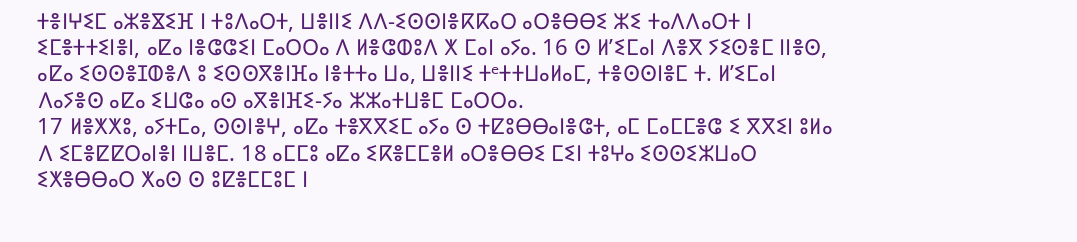ⵜⴻⵏⵖⵉⵎ ⴰⵣⴻⴵⵉⴼ ⵏ ⵜⵓⴷⴰⵔⵜ, ⵡⴻⵏⵏⵉ ⴷⴷ-ⵉⵙⵙⵏⴻⴽⴽⴰⵔ ⴰⵔⴻⴱⴱⵉ ⵣⵉ ⵜⴰⴷⴷⴰⵔⵜ ⵏ ⵉⵎⴻⵜⵜⵉⵏⴻⵏ, ⴰⵇⴰ ⵏⴻⵛⵛⵉⵏ ⵎⴰⵔⵔⴰ ⴷ ⵍⴻⵛⵀⵓⴷ ⵅ ⵎⴰⵏ ⴰⵢⴰ. 16 ⵙ ⵍ’ⵉⵎⴰⵏ ⴷⴻⴳ ⵢⵉⵙⴻⵎ ⵏⵏⴻⵙ, ⴰⵇⴰ ⵉⵙⵙⴻⵊⵀⴻⴷ ⵓ ⵉⵙⵙⴳⴻⵏⴼⴰ ⵏⴻⵜⵜⴰ ⵡⴰ, ⵡⴻⵏⵏⵉ ⵜᵉⵜⵜⵡⴰⵍⴰⵎ, ⵜⴻⵙⵙⵏⴻⵎ ⵜ. ⵍ’ⵉⵎⴰⵏ ⴷⴰⵢⴻⵙ ⴰⵇⴰ ⵉⵡⵛⴰ ⴰⵙ ⴰⴳⴻⵏⴼⵉ-ⵢⴰ ⵣⵣⴰⵜⵡⴻⵎ ⵎⴰⵔⵔⴰ.
17 ⵍⴻⵅⵅⵓ, ⴰⵢⵜⵎⴰ, ⵙⵙⵏⴻⵖ, ⴰⵇⴰ ⵜⴻⴳⴳⵉⵎ ⴰⵢⴰ ⵙ ⵜⵇⵓⴱⴱⴰⵏⴻⵛⵜ, ⴰⵎ ⵎⴰⵎⵎⴻⵛ ⵉ ⴳⴳⵉⵏ ⵓⵍⴰ ⴷ ⵉⵎⴻⵇⵇⵔⴰⵏⴻⵏ ⵏⵡⴻⵎ. 18 ⴰⵎⵎⵓ ⴰⵇⴰ ⵉⴽⴻⵎⵎⴻⵍ ⴰⵔⴻⴱⴱⵉ ⵎⵉⵏ ⵜⵓⵖⴰ ⵉⵙⵙⵉⵣⵡⴰⵔ ⵉⵅⴻⴱⴱⴰⵔ ⵅⴰⵙ ⵙ ⵓⵇⴻⵎⵎⵓⵎ ⵏ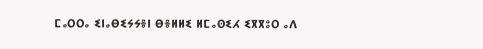ⵎⴰⵔⵔⴰ ⵉⵏⴰⴱⵉⵢⵢⴻⵏ ⴱⴻⵍⵍⵉ ⵍⵎⴰⵙⵉⵃ ⵉⴳⴳⵓⵔ ⴰⴷ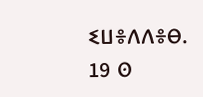ⵉⵡⴻⴷⴷⴻⴱ. 19 ⵙ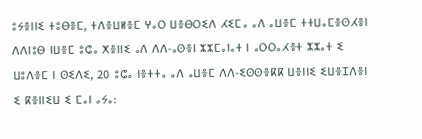ⵓⵢⴻⵏⵏⵉ ⵜⵓⴱⴻⵎ, ⵜⴷⴻⵡⵍⴻⵎ ⵖⴰⵔ ⵡⴻⴱⵔⵉⴷ ⵃⵉⵎⴰ ⴰⴷ ⴰⵡⴻⵎ ⵜⵜⵡⴰⵎⴻⵙⵃⴻⵏ ⴷⴷⵏⵓⴱ ⵏⵡⴻⵎ ⵓⵛⴰ ⵅⴻⵏⵏⵉ ⴰⴷ ⴷⴷ-ⴰⵙⴻⵏ ⵣⵣⵎⴰⵏⴰⵜ ⵏ ⴰⵔⵔⴰⵃⴻⵜ ⵣⵣⴰⵜ ⵉ ⵡⵓⴷⴻⵎ ⵏ ⵙⵉⴷⵉ, 20 ⵓⵛⴰ ⵏⴻⵜⵜⴰ ⴰⴷ ⴰⵡⴻⵎ ⴷⴷ-ⵉⵙⵙⴻⴽⴽ ⵡⴻⵏⵏⵉ ⵉⵡⴻⵊⴷⴻⵏ ⵉ ⴽⴻⵏⵏⵉⵡ ⵉ ⵎⴰⵏ ⴰⵢⴰ: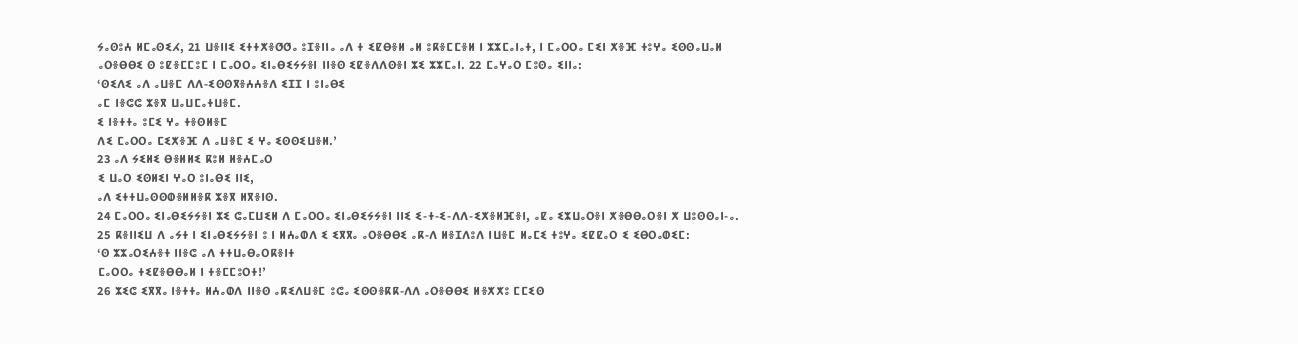ⵢⴰⵙⵓⵄ ⵍⵎⴰⵙⵉⵃ, 21 ⵡⴻⵏⵏⵉ ⵉⵜⵜⵅⴻⵚⵚⴰ ⵓⵊⴻⵏⵏⴰ ⴰⴷ ⵜ ⵉⵇⴱⴻⵍ ⴰⵍ ⵓⴽⴻⵎⵎⴻⵍ ⵏ ⵣⵣⵎⴰⵏⴰⵜ, ⵏ ⵎⴰⵔⵔⴰ ⵎⵉⵏ ⵅⴻⴼ ⵜⵓⵖⴰ ⵉⵙⵙⴰⵡⴰⵍ ⴰⵔⴻⴱⴱⵉ ⵙ ⵓⵇⴻⵎⵎⵓⵎ ⵏ ⵎⴰⵔⵔⴰ ⵉⵏⴰⴱⵉⵢⵢⴻⵏ ⵏⵏⴻⵙ ⵉⵇⴻⴷⴷⵙⴻⵏ ⵣⵉ ⵣⵣⵎⴰⵏ. 22 ⵎⴰⵖⴰⵔ ⵎⵓⵙⴰ ⵉⵏⵏⴰ:
‘ⵙⵉⴷⵉ ⴰⴷ ⴰⵡⴻⵎ ⴷⴷ-ⵉⵙⵙⴳⴻⵄⵄⴻⴷ ⵉⵊⵊ ⵏ ⵓⵏⴰⴱⵉ
ⴰⵎ ⵏⴻⵛⵛ ⵣⴻⴳ ⵡⴰⵡⵎⴰⵜⵡⴻⵎ.
ⵉ ⵏⴻⵜⵜⴰ ⵓⵎⵉ ⵖⴰ ⵜⴻⵙⵍⴻⵎ
ⴷⵉ ⵎⴰⵔⵔⴰ ⵎⵉⵅⴻⴼ ⴷ ⴰⵡⴻⵎ ⵉ ⵖⴰ ⵉⵙⵙⵉⵡⴻⵍ.’
23 ⴰⴷ ⵢⵉⵍⵉ ⴱⴻⵍⵍⵉ ⴽⵓⵍ ⵍⴻⵄⵎⴰⵔ
ⵉ ⵡⴰⵔ ⵉⵙⵍⵉⵏ ⵖⴰⵔ ⵓⵏⴰⴱⵉ ⵏⵏⵉ,
ⴰⴷ ⵉⵜⵜⵡⴰⵙⵙⵀⴻⵍⵍⴻⴽ ⵣⴻⴳ ⵍⴳⴻⵏⵙ.
24 ⵎⴰⵔⵔⴰ ⵉⵏⴰⴱⵉⵢⵢⴻⵏ ⵣⵉ ⵛⴰⵎⵡⵉⵍ ⴷ ⵎⴰⵔⵔⴰ ⵉⵏⴰⴱⵉⵢⵢⴻⵏ ⵏⵏⵉ ⵉ-ⵜ-ⵉ-ⴷⴷ-ⵉⵅⴻⵍⴼⴻⵏ, ⴰⵇⴰ ⵉⵣⵡⴰⵔⴻⵏ ⵅⴻⴱⴱⴰⵔⴻⵏ ⵅ ⵡⵓⵙⵙⴰⵏ-ⴰ. 25 ⴽⴻⵏⵏⵉⵡ ⴷ ⴰⵢⵜ ⵏ ⵉⵏⴰⴱⵉⵢⵢⴻⵏ ⵓ ⵏ ⵍⵄⴰⵀⴷ ⵉ ⵉⴳⴳⴰ ⴰⵔⴻⴱⴱⵉ ⴰⴽ-ⴷ ⵍⴻⵊⴷⵓⴷ ⵏⵡⴻⵎ ⵍⴰⵎⵉ ⵜⵓⵖⴰ ⵉⵇⵇⴰⵔ ⵉ ⵉⴱⵔⴰⵀⵉⵎ:
‘ⵙ ⵣⵣⴰⵔⵉⵄⴻⵜ ⵏⵏⴻⵛ ⴰⴷ ⵜⵜⵡⴰⴱⴰⵔⴽⴻⵏⵜ
ⵎⴰⵔⵔⴰ ⵜⵉⵇⴻⴱⴱⴰⵍ ⵏ ⵜⴻⵎⵎⵓⵔⵜ!’
26 ⵣⵉⵛ ⵉⴳⴳⴰ ⵏⴻⵜⵜⴰ ⵍⵄⴰⵀⴷ ⵏⵏⴻⵙ ⴰⴽⵉⴷⵡⴻⵎ ⵓⵛⴰ ⵉⵙⵙⴻⴽⴽ-ⴷⴷ ⴰⵔⴻⴱⴱⵉ ⵍⴻⵅⵅⵓ ⵎⵎⵉⵙ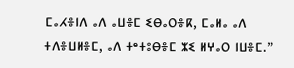ⵎⴰⵃⴻⵏⴷ ⴰⴷ ⴰⵡⴻⵎ ⵉⴱⴰⵔⴻⴽ, ⵎⴰⵍⴰ ⴰⴷ ⵜⴷⴻⵡⵍⴻⵎ, ⴰⴷ ⵜᵉⵜⵓⴱⴻⵎ ⵣⵉ ⵍⵖⴰⵔ ⵏⵡⴻⵎ.”